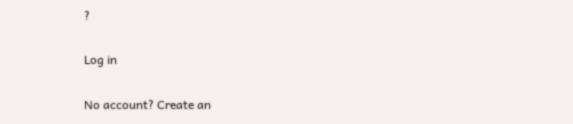?

Log in

No account? Create an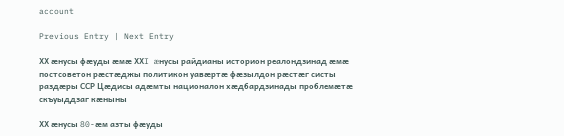account

Previous Entry | Next Entry

ХХ æнусы фæуды æмæ ХХI æнусы райдианы историон реалондзинад æмæ постсоветон рæстæджы политикон уавæртæ фæзылдон рæстæг систы раздæры ССР Цæдисы адæмты националон хæдбардзинады проблемæтæ скъуыддзаг кæныны

ХХ æнусы 80-æм азты фæуды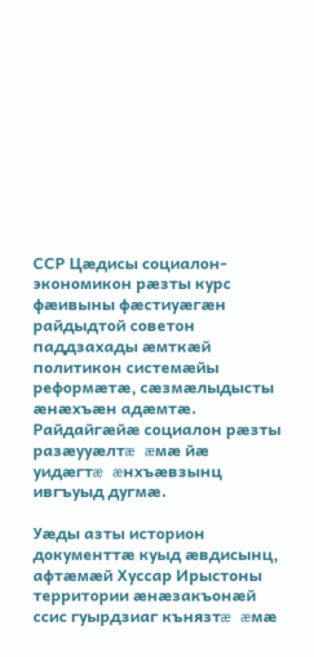ССР Цæдисы социалон-экономикон рæзты курс фæивыны фæстиуæгæн райдыдтой советон паддзахады æмткæй политикон системæйы реформæтæ, сæзмæлыдысты æнæхъæн адæмтæ. Райдайгæйæ социалон рæзты разæууæлтæ æмæ йæ уидæгтæ æнхъæвзынц ивгъуыд дугмæ.

Уæды азты историон документтæ куыд æвдисынц, афтæмæй Хуссар Ирыстоны территории æнæзакъонæй ссис гуырдзиаг кънязтæ æмæ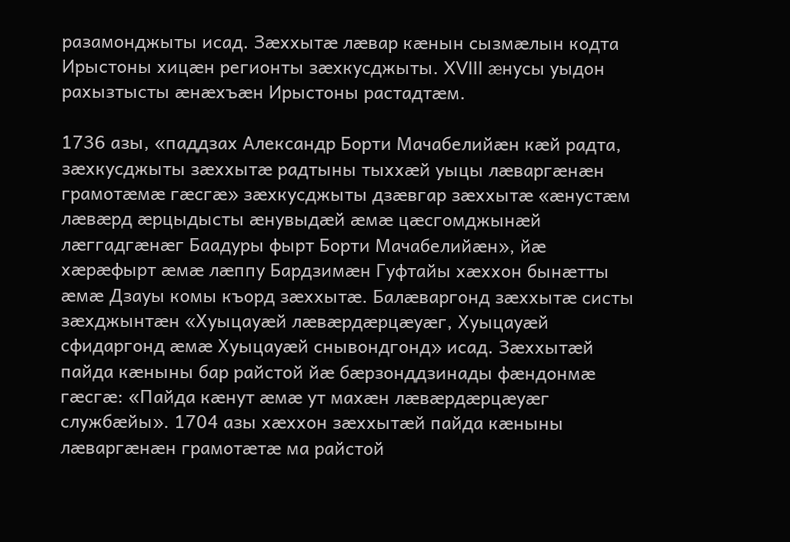разамонджыты исад. Зæххытæ лæвар кæнын сызмæлын кодта Ирыстоны хицæн регионты зæхкусджыты. XVIII æнусы уыдон рахызтысты æнæхъæн Ирыстоны растадтæм.

1736 азы, «паддзах Александр Борти Мачабелийæн кæй радта, зæхкусджыты зæххытæ радтыны тыххæй уыцы лæваргæнæн грамотæмæ гæсгæ» зæхкусджыты дзæвгар зæххытæ «æнустæм лæвæрд æрцыдысты æнувыдæй æмæ цæсгомджынæй лæггадгæнæг Баадуры фырт Борти Мачабелийæн», йæ хæрæфырт æмæ лæппу Бардзимæн Гуфтайы хæххон бынæтты æмæ Дзауы комы къорд зæххытæ. Балæваргонд зæххытæ систы зæхджынтæн «Хуыцауæй лæвæрдæрцæуæг, Хуыцауæй сфидаргонд æмæ Хуыцауæй снывондгонд» исад. Зæххытæй пайда кæныны бар райстой йæ бæрзонддзинады фæндонмæ гæсгæ: «Пайда кæнут æмæ ут махæн лæвæрдæрцæуæг службæйы». 1704 азы хæххон зæххытæй пайда кæныны лæваргæнæн грамотæтæ ма райстой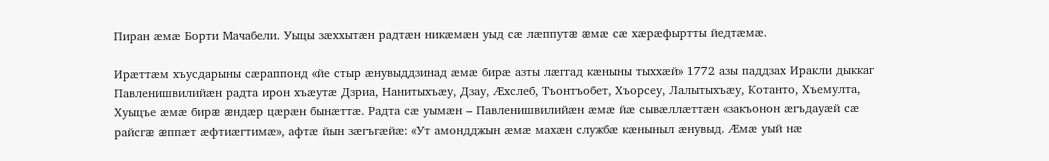Пиран æмæ Борти Мачабели. Уыцы зæххытæн радтæн никæмæн уыд сæ лæппутæ æмæ сæ хæрæфыртты йедтæмæ.

Ирæттæм хъусдарыны сæраппонд «йе стыр æнувыддзинад æмæ бирæ азты лæггад кæныны тыххæй» 1772 азы паддзах Иракли дыккаг Павленишвилийæн радта ирон хъæутæ Дзриа, Нанитыхъæу, Дзау, Æхслеб, Тъонтъобет, Хъорсеу, Лалытыхъæу, Котанто, Хъемулта, Хуыцъе æмæ бирæ æндæр цæрæн бынæттæ. Радта сæ уымæн – Павленишвилийæн æмæ йæ сывæллæттæн «закъонон æгъдауæй сæ райсгæ æппæт æфтиæгтимæ», афтæ йын зæгъгæйæ: «Ут амондджын æмæ махæн службæ кæныныл æнувыд. Æмæ уый нæ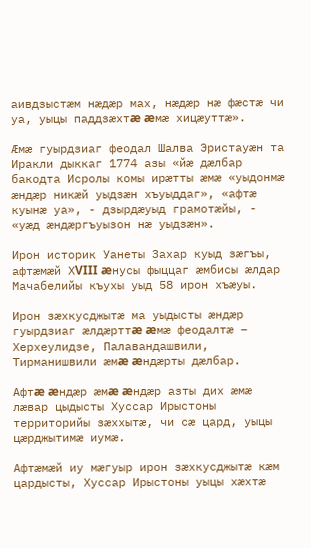аивдзыстæм нæдæр мах, нæдæр нæ фæстæ чи уа, уыцы паддзæхтæ æмæ хицæуттæ».

Æмæ гуырдзиаг феодал Шалва Эристауæн та Иракли дыккаг 1774 азы «йæ дæлбар бакодта Исролы комы ирæтты æмæ «уыдонмæ æндæр никæй уыдзæн хъуыддаг», «афтæ куынæ уа», - дзырдæуыд грамотæйы, - «уæд æндæргъуызон нæ уыдзæн».

Ирон историк Уанеты Захар куыд зæгъы, афтæмæй ХVIII æнусы фыццаг æмбисы æлдар Мачабелийы къухы уыд 58 ирон хъæуы.

Ирон зæхкусджытæ ма уыдысты æндæр гуырдзиаг æлдæрттæ æмæ феодалтæ – Херхеулидзе, Палавандашвили, Тирманишвили æмæ æндæрты дæлбар.

Афтæ æндæр æмæ æндæр азты дих æмæ лæвар цыдысты Хуссар Ирыстоны территорийы зæххытæ, чи сæ цард, уыцы цæрджытимæ иумæ.

Афтæмæй иу мæгуыр ирон зæхкусджытæ кæм цардысты, Хуссар Ирыстоны уыцы хæхтæ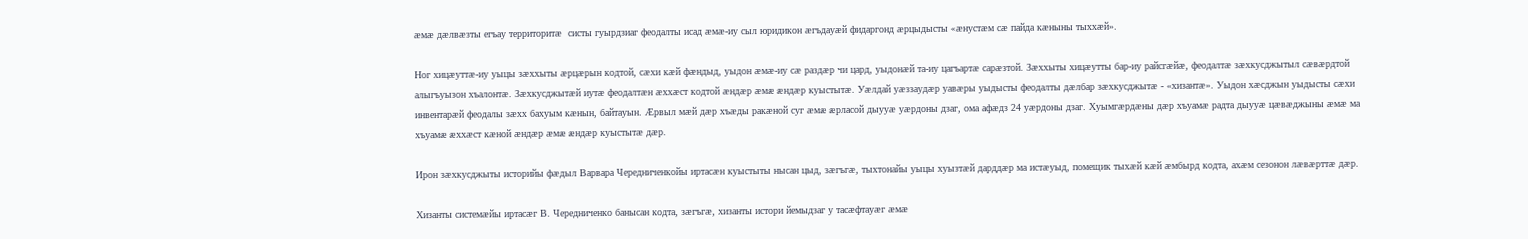æмæ дæлвæзты егъау территоритæ  систы гуырдзиаг феодалты исад æмæ-иу сыл юридикон æгъдауæй фидаргонд æрцыдысты «æнустæм сæ пайда кæныны тыххæй».

Ног хицæуттæ-иу уыцы зæххыты æрцæрын кодтой, сæхи кæй фæндыд, уыдон æмæ-иу сæ раздæр чи цард, уыдонæй та-иу цагъартæ сарæзтой. Зæххыты хицæутты бар-иу райсгæйæ, феодалтæ зæхкусджытыл сæвæрдтой алыгъуызон хъалонтæ. Зæхкусджытæй иутæ феодалтæн æххæст кодтой æндæр æмæ æндæр куыстытæ. Уæлдай уæззаудæр уавæры уыдысты феодалты дæлбар зæхкусджытæ - «хизантæ». Уыдон хæсджын уыдысты сæхи инвентарæй феодалы зæхх бахуым кæнын, байтауын. Æрвыл мæй дæр хъæды ракæной суг æмæ æрласой дыууæ уæрдоны дзаг, ома афæдз 24 уæрдоны дзаг. Хуымгæрдæны дæр хъуамæ радта дыууæ цæвæджыны æмæ ма хъуамæ æххæст кæной æндæр æмæ æндæр куыстытæ дæр.

Ирон зæхкусджыты историйы фæдыл Варвара Чередниченкойы иртасæн куыстыты нысан цыд, зæгъгæ, тыхтонайы уыцы хуызтæй дарддæр ма истæуыд, помещик тыхæй кæй æмбырд кодта, ахæм сезонон лæвæрттæ дæр.

Хизанты системæйы иртасæг В. Чередниченко банысан кодта, зæгъгæ, хизанты истори йемыдзаг у тасæфтауæг æмæ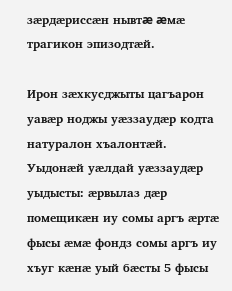зæрдæриссæн нывтæ æмæ трагикон эпизодтæй.

Ирон зæхкусджыты цагъарон уавæр ноджы уæззаудæр кодта натуралон хъалонтæй. Уыдонæй уæлдай уæззаудæр уыдысты: æрвылаз дæр помещикæн иу сомы аргъ æртæ фысы æмæ фондз сомы аргъ иу хъуг кæнæ уый бæсты 5 фысы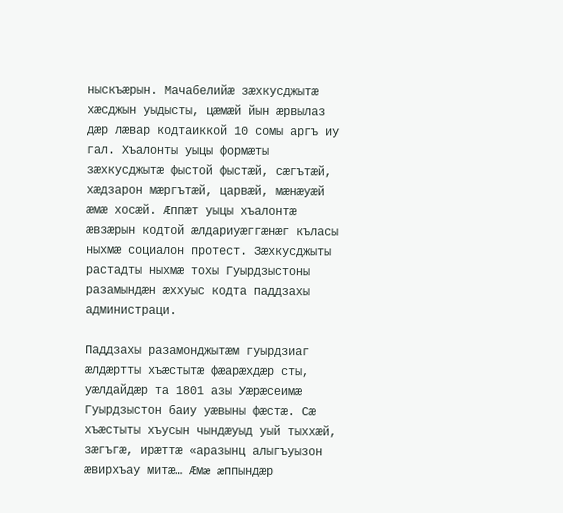ныскъæрын. Мачабелийæ зæхкусджытæ хæсджын уыдысты, цæмæй йын æрвылаз дæр лæвар кодтаиккой 10 сомы аргъ иу гал. Хъалонты уыцы формæты зæхкусджытæ фыстой фыстæй, сæгътæй, хæдзарон мæргътæй, царвæй, мæнæуæй æмæ хосæй. Æппæт уыцы хъалонтæ æвзæрын кодтой æлдариуæггæнæг къласы ныхмæ социалон протест. Зæхкусджыты растадты ныхмæ тохы Гуырдзыстоны разамындæн æххуыс кодта паддзахы администраци.

Паддзахы разамонджытæм гуырдзиаг æлдæртты хъæстытæ фæарæхдæр сты, уæлдайдæр та 1801 азы Уæрæсеимæ Гуырдзыстон баиу уæвыны фæстæ. Сæ хъæстыты хъусын чындæуыд уый тыххæй, зæгъгæ, ирæттæ «аразынц алыгъуызон æвирхъау митæ… Æмæ æппындæр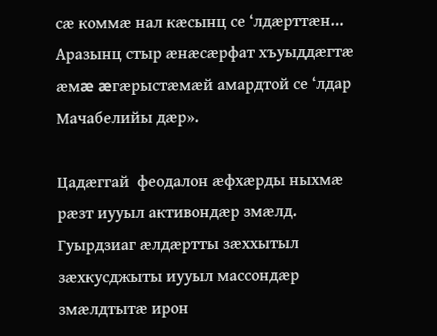сæ коммæ нал кæсынц се ‘лдæрттæн… Аразынц стыр æнæсæрфат хъуыддæгтæ æмæ æгæрыстæмæй амардтой се ‘лдар Мачабелийы дæр».

Цадæггай  феодалон æфхæрды ныхмæ рæзт иууыл активондæр змæлд. Гуырдзиаг æлдæртты зæххытыл зæхкусджыты иууыл массондæр змæлдтытæ ирон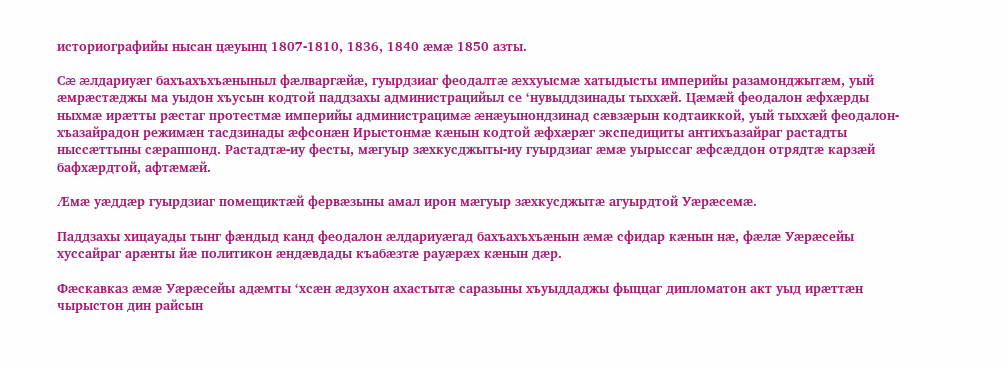историографийы нысан цæуынц 1807-1810, 1836, 1840 æмæ 1850 азты.

Сæ æлдариуæг бахъахъхъæныныл фæлваргæйæ, гуырдзиаг феодалтæ æххуысмæ хатыдысты империйы разамонджытæм, уый æмрæстæджы ма уыдон хъусын кодтой паддзахы администрацийыл се ‘нувыддзинады тыххæй. Цæмæй феодалон æфхæрды ныхмæ ирæтты рæстаг протестмæ империйы администрацимæ æнæуынондзинад сæвзæрын кодтаиккой, уый тыххæй феодалон-хъазайрадон режимæн тасдзинады æфсонæн Ирыстонмæ кæнын кодтой æфхæрæг экспедициты антихъазайраг растадты ныссæттыны сæраппонд. Растадтæ-иу фесты, мæгуыр зæхкусджыты-иу гуырдзиаг æмæ уырыссаг æфсæддон отрядтæ карзæй бафхæрдтой, афтæмæй.

Æмæ уæддæр гуырдзиаг помещиктæй фервæзыны амал ирон мæгуыр зæхкусджытæ агуырдтой Уæрæсемæ.

Паддзахы хицауады тынг фæндыд канд феодалон æлдариуæгад бахъахъхъæнын æмæ сфидар кæнын нæ, фæлæ Уæрæсейы хуссайраг арæнты йæ политикон æндæвдады къабæзтæ рауæрæх кæнын дæр.

Фæскавказ æмæ Уæрæсейы адæмты ‘хсæн æдзухон ахастытæ саразыны хъуыддаджы фыццаг дипломатон акт уыд ирæттæн чырыстон дин райсын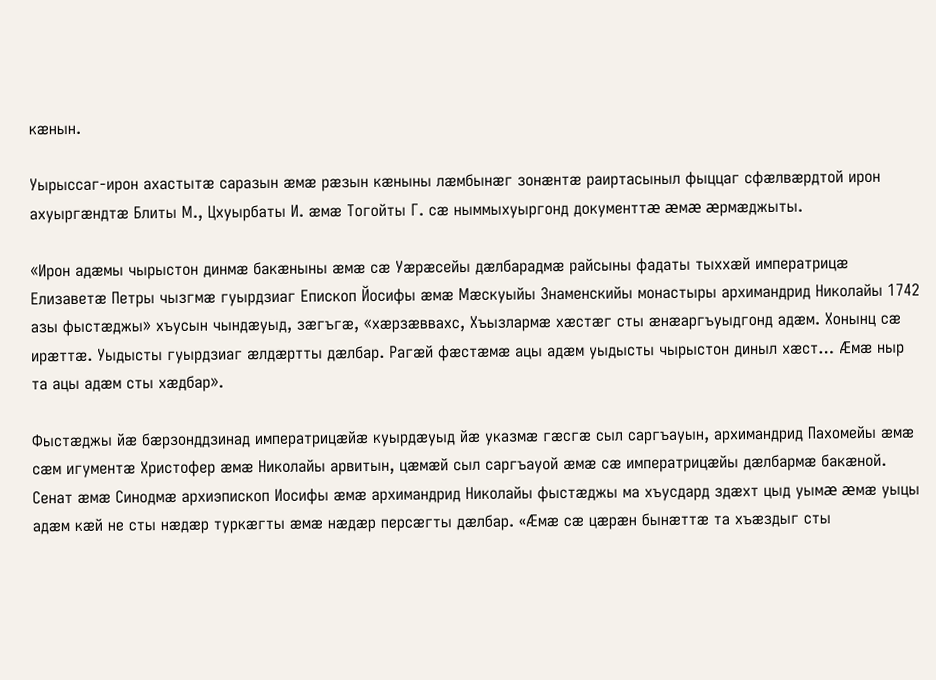кæнын.

Уырыссаг-ирон ахастытæ саразын æмæ рæзын кæныны лæмбынæг зонæнтæ раиртасыныл фыццаг сфæлвæрдтой ирон ахуыргæндтæ Блиты М., Цхуырбаты И. æмæ Тогойты Г. сæ ныммыхуыргонд документтæ æмæ æрмæджыты.

«Ирон адæмы чырыстон динмæ бакæныны æмæ сæ Уæрæсейы дæлбарадмæ райсыны фадаты тыххæй императрицæ Елизаветæ Петры чызгмæ гуырдзиаг Епископ Йосифы æмæ Мæскуыйы Знаменскийы монастыры архимандрид Николайы 1742 азы фыстæджы» хъусын чындæуыд, зæгъгæ, «хæрзæввахс, Хъызлармæ хæстæг сты æнæаргъуыдгонд адæм. Хонынц сæ ирæттæ. Уыдысты гуырдзиаг æлдæртты дæлбар. Рагæй фæстæмæ ацы адæм уыдысты чырыстон диныл хæст… Æмæ ныр та ацы адæм сты хæдбар».

Фыстæджы йæ бæрзонддзинад императрицæйæ куырдæуыд йæ указмæ гæсгæ сыл саргъауын, архимандрид Пахомейы æмæ сæм игументæ Христофер æмæ Николайы арвитын, цæмæй сыл саргъауой æмæ сæ императрицæйы дæлбармæ бакæной. Сенат æмæ Синодмæ архиэпископ Иосифы æмæ архимандрид Николайы фыстæджы ма хъусдард здæхт цыд уымæ æмæ уыцы адæм кæй не сты нæдæр туркæгты æмæ нæдæр персæгты дæлбар. «Æмæ сæ цæрæн бынæттæ та хъæздыг сты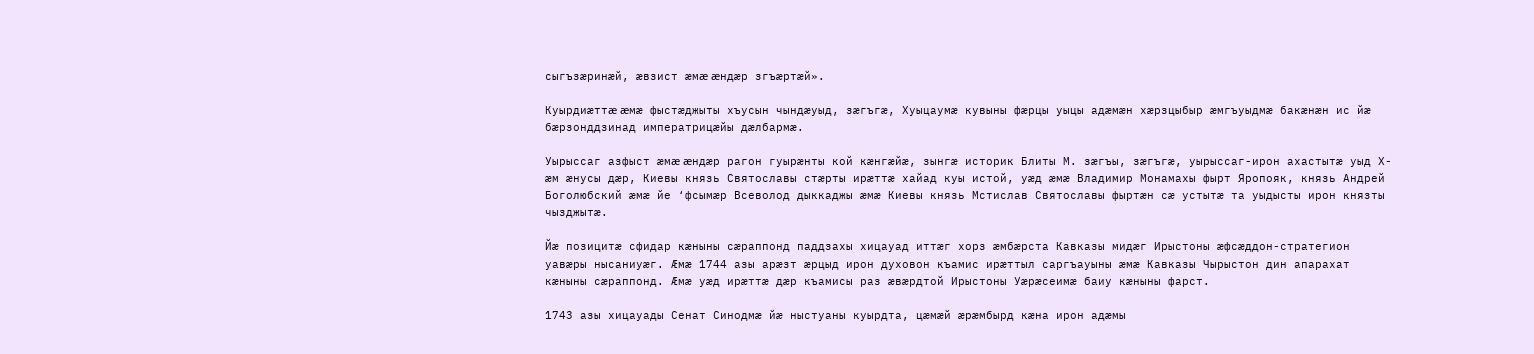сыгъзæринæй, æвзист æмæ æндæр згъæртæй».

Куырдиæттæ æмæ фыстæджыты хъусын чындæуыд, зæгъгæ, Хуыцаумæ кувыны фæрцы уыцы адæмæн хæрзцыбыр æмгъуыдмæ бакæнæн ис йæ бæрзонддзинад императрицæйы дæлбармæ.

Уырыссаг азфыст æмæ æндæр рагон гуырæнты кой кæнгæйæ, зынгæ историк Блиты М. зæгъы, зæгъгæ, уырыссаг-ирон ахастытæ уыд Х-æм æнусы дæр, Киевы князь Святославы стæрты ирæттæ хайад куы истой, уæд æмæ Владимир Монамахы фырт Яропояк, князь Андрей Боголюбский æмæ йе ‘фсымæр Всеволод дыккаджы æмæ Киевы князь Мстислав Святославы фыртæн сæ устытæ та уыдысты ирон князты чызджытæ.

Йæ позицитæ сфидар кæныны сæраппонд паддзахы хицауад иттæг хорз æмбæрста Кавказы мидæг Ирыстоны æфсæддон-стратегион уавæры нысаниуæг. Æмæ 1744 азы арæзт æрцыд ирон духовон къамис ирæттыл саргъауыны æмæ Кавказы Чырыстон дин апарахат кæныны сæраппонд. Æмæ уæд ирæттæ дæр къамисы раз æвæрдтой Ирыстоны Уæрæсеимæ баиу кæныны фарст.

1743 азы хицауады Сенат Синодмæ йæ ныстуаны куырдта, цæмæй æрæмбырд кæна ирон адæмы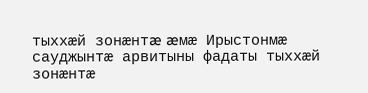тыххæй зонæнтæ æмæ Ирыстонмæ сауджынтæ арвитыны фадаты тыххæй зонæнтæ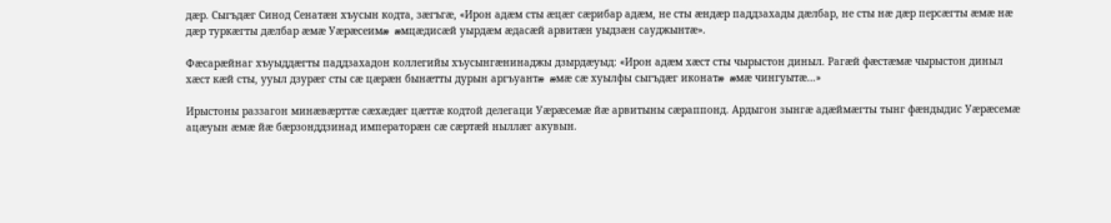дæр. Сыгъдæг Синод Сенатæн хъусын кодта, зæгъгæ, «Ирон адæм сты æцæг сæрибар адæм, не сты æндæр паддзахады дæлбар, не сты нæ дæр персæгты æмæ нæ дæр туркæгты дæлбар æмæ Уæрæсеимæ æмцæдисæй уырдæм æдасæй арвитæн уыдзæн сауджынтæ».

Фæсарæйнаг хъуыддæгты паддзахадон коллегийы хъусынгæнинаджы дзырдæуыд: «Ирон адæм хæст сты чырыстон диныл. Рагæй фæстæмæ чырыстон диныл хæст кæй сты, ууыл дзурæг сты сæ цæрæн бынæтты дурын аргъуантæ æмæ сæ хуылфы сыгъдæг иконатæ æмæ чингуытæ…»

Ирыстоны раззагон минæвæрттæ сæхæдæг цæттæ кодтой делегаци Уæрæсемæ йæ арвитыны сæраппонд. Ардыгон зынгæ адæймæгты тынг фæндыдис Уæрæсемæ ацæуын æмæ йæ бæрзонддзинад императорæн сæ сæртæй ныллæг акувын.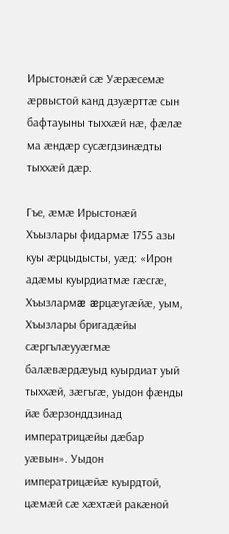Ирыстонæй сæ Уæрæсемæ æрвыстой канд дзуæрттæ сын бафтауыны тыххæй нæ, фæлæ ма æндæр сусæгдзинæдты тыххæй дæр.

Гъе, æмæ Ирыстонæй Хъызлары фидармæ 1755 азы куы æрцыдысты, уæд: «Ирон адæмы куырдиатмæ гæсгæ, Хъызлармæ æрцæугæйæ, уым, Хъызлары бригадæйы сæргълæууæгмæ балæвæрдæуыд куырдиат уый тыххæй, зæгъгæ, уыдон фæнды йæ бæрзонддзинад императрицæйы дæбар уæвын». Уыдон императрицæйæ куырдтой, цæмæй сæ хæхтæй ракæной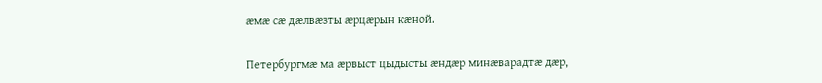æмæ сæ дæлвæзты æрцæрын кæной.

Петербургмæ ма æрвыст цыдысты æндæр минæварадтæ дæр,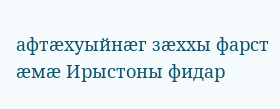афтæхуыйнæг зæххы фарст æмæ Ирыстоны фидар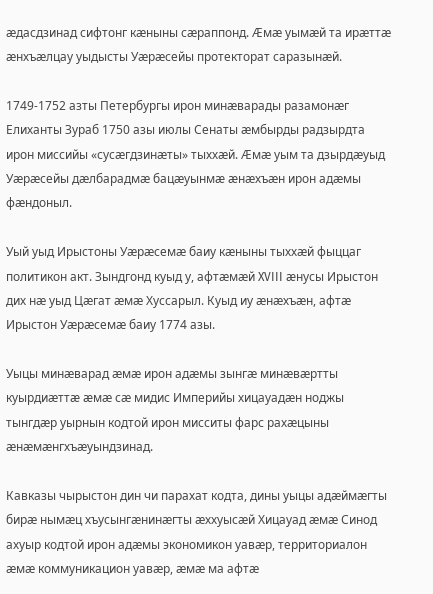æдасдзинад сифтонг кæныны сæраппонд. Æмæ уымæй та ирæттæ æнхъæлцау уыдысты Уæрæсейы протекторат саразынæй.

1749-1752 азты Петербургы ирон минæварады разамонæг Елиханты Зураб 1750 азы июлы Сенаты æмбырды радзырдта ирон миссийы «сусæгдзинæты» тыххæй. Æмæ уым та дзырдæуыд Уæрæсейы дæлбарадмæ бацæуынмæ æнæхъæн ирон адæмы фæндоныл.

Уый уыд Ирыстоны Уæрæсемæ баиу кæныны тыххæй фыццаг политикон акт. Зындгонд куыд у, афтæмæй XVIII æнусы Ирыстон дих нæ уыд Цæгат æмæ Хуссарыл. Куыд иу æнæхъæн, афтæ Ирыстон Уæрæсемæ баиу 1774 азы.

Уыцы минæварад æмæ ирон адæмы зынгæ минæвæртты куырдиæттæ æмæ сæ мидис Империйы хицауадæн ноджы тынгдæр уырнын кодтой ирон мисситы фарс рахæцыны æнæмæнгхъæуындзинад.

Кавказы чырыстон дин чи парахат кодта, дины уыцы адæймæгты бирæ нымæц хъусынгæнинæгты æххуысæй Хицауад æмæ Синод ахуыр кодтой ирон адæмы экономикон уавæр, территориалон æмæ коммуникацион уавæр, æмæ ма афтæ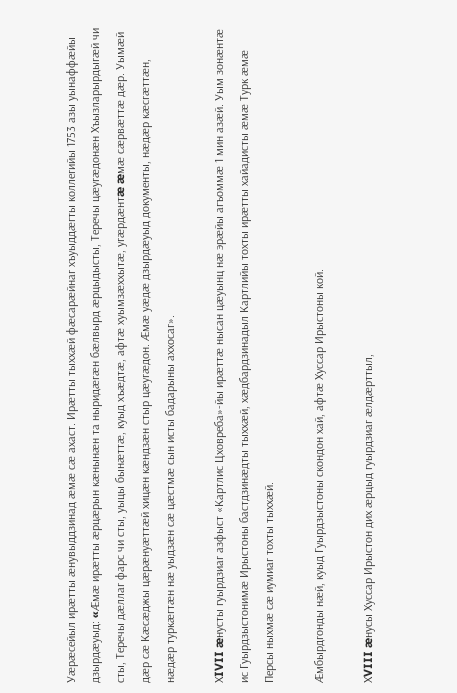Уæрæсейыл ирæтты æнувыддзинад æмæ сæ ахаст. Ирæтты тыххæй фæсарæйнаг хъуыддæгты коллегийы 1753 азы уынаффæйы дзырдæуыд: «Æмæ ирæтты æрцæрын кæнынæн та ныридæгæн бæлвырд æрцыдысты, Теречы цæугæдонæн Хъызларырдыгæй чи сты, Теречы дæллаг фарс чи сты, уыцы бынæттæ, куыд хъæдтæ, афтæ хуымзæххытæ, угæрдæнтæ æмæ сæрвæттæ дæр. Уымæй дæр сæ Кæсæджы цæрæнуæттæй хицæн кæндзæн стыр цæугæдон. Æмæ уæдæ дзырдæуыд документы, нæдæр кæсгæттæн, нæдæр туркæгтæн нæ уыдзæн сæ цæстмæ сын исты бадарыны аххосаг».

ХIVII æнусты гуырдзиаг азфыст «Картлис Цховреба»-йы ирæттæ нысан цæуынц нæ эрæйы агъоммæ 1 мин азæй. Уым зонæнтæ ис Гуырдзыстонимæ Ирыстоны бастдзинæдты тыххæй, хæдбардзинадыл Картлийы тохты ирæтты хайадисты æмæ Турк æмæ Персы ныхмæ сæ иумиаг тохты тыххæй.

Æмбырдгонды нæй, куыд Гуырдзыстоны скондон хай, афтæ Хуссар Ирыстоны кой.

ХVIII æнусы Хуссар Ирыстон дих æрцыд гуырдзиаг æлдæрттыл,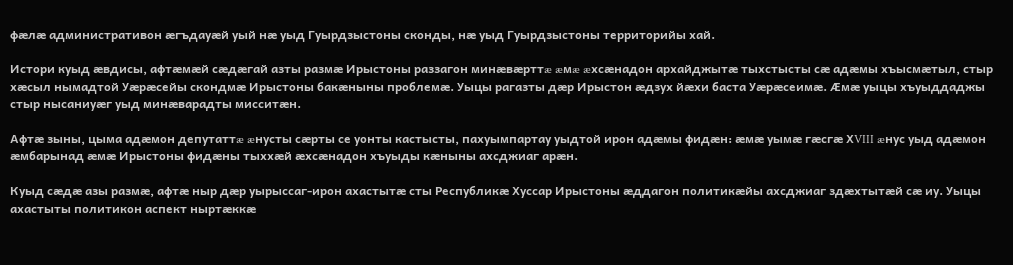фæлæ административон æгъдауæй уый нæ уыд Гуырдзыстоны сконды, нæ уыд Гуырдзыстоны территорийы хай.

Истори куыд æвдисы, афтæмæй сæдæгай азты размæ Ирыстоны раззагон минæвæрттæ æмæ æхсæнадон архайджытæ тыхстысты сæ адæмы хъысмæтыл, стыр хæсыл нымадтой Уæрæсейы скондмæ Ирыстоны бакæныны проблемæ. Уыцы рагазты дæр Ирыстон æдзух йæхи баста Уæрæсеимæ. Æмæ уыцы хъуыддаджы стыр нысаниуæг уыд минæварадты мисситæн.

Афтæ зыны, цыма адæмон депутаттæ æнусты сæрты се уонты кастысты, пахуымпартау уыдтой ирон адæмы фидæн: æмæ уымæ гæсгæ ХVIII æнус уыд адæмон æмбарынад æмæ Ирыстоны фидæны тыххæй æхсæнадон хъуыды кæныны ахсджиаг арæн.

Куыд сæдæ азы размæ, афтæ ныр дæр уырыссаг-ирон ахастытæ сты Республикæ Хуссар Ирыстоны æддагон политикæйы ахсджиаг здæхтытæй сæ иу. Уыцы ахастыты политикон аспект ныртæккæ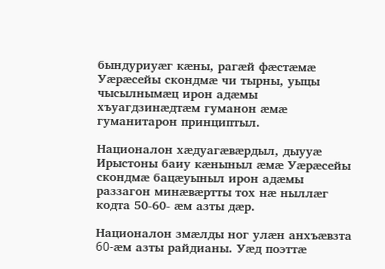бындуриуæг кæны, рагæй фæстæмæ Уæрæсейы скондмæ чи тырны, уыцы чысылнымæц ирон адæмы хъуагдзинæдтæм гуманон æмæ гуманитарон принциптыл.

Националон хæдуагæвæрдыл, дыууæ Ирыстоны баиу кæныныл æмæ Уæрæсейы скондмæ бацæуыныл ирон адæмы раззагон минæвæртты тох нæ ныллæг кодта 50-60- æм азты дæр.

Националон змæлды ног улæн анхъæвзта 60-æм азты райдианы. Уæд поэттæ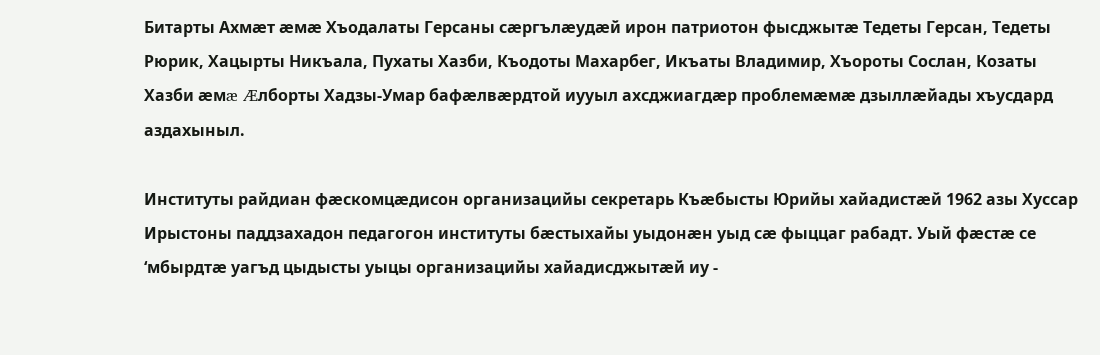Битарты Ахмæт æмæ Хъодалаты Герсаны сæргълæудæй ирон патриотон фысджытæ Тедеты Герсан, Тедеты Рюрик, Хацырты Никъала, Пухаты Хазби, Къодоты Махарбег, Икъаты Владимир, Хъороты Сослан, Козаты Хазби æмæ Æлборты Хадзы-Умар бафæлвæрдтой иууыл ахсджиагдæр проблемæмæ дзыллæйады хъусдард аздахыныл.

Институты райдиан фæскомцæдисон организацийы секретарь Къæбысты Юрийы хайадистæй 1962 азы Хуссар Ирыстоны паддзахадон педагогон институты бæстыхайы уыдонæн уыд сæ фыццаг рабадт. Уый фæстæ се ‘мбырдтæ уагъд цыдысты уыцы организацийы хайадисджытæй иу -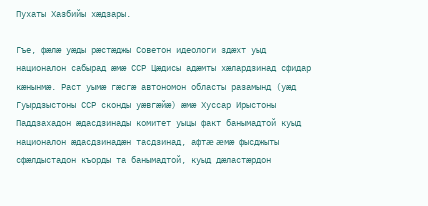Пухаты Хазбийы хæдзары.

Гъе, фæлæ уæды рæстæджы Советон идеологи здæхт уыд националон сабырад æмæ ССР Цæдисы адæмты хæлардзинад сфидар кæнынмæ. Раст уымæ гæсгæ автономон областы разамынд (уæд Гуырдзыстоны ССР сконды уæвгæйæ) æмæ Хуссар Ирыстоны Паддзахадон æдасдзинады комитет уыцы факт банымадтой куыд националон æдасдзинадæн тасдзинад, афтæ æмæ фысджыты сфæлдыстадон къорды та банымадтой, куыд дæластæрдон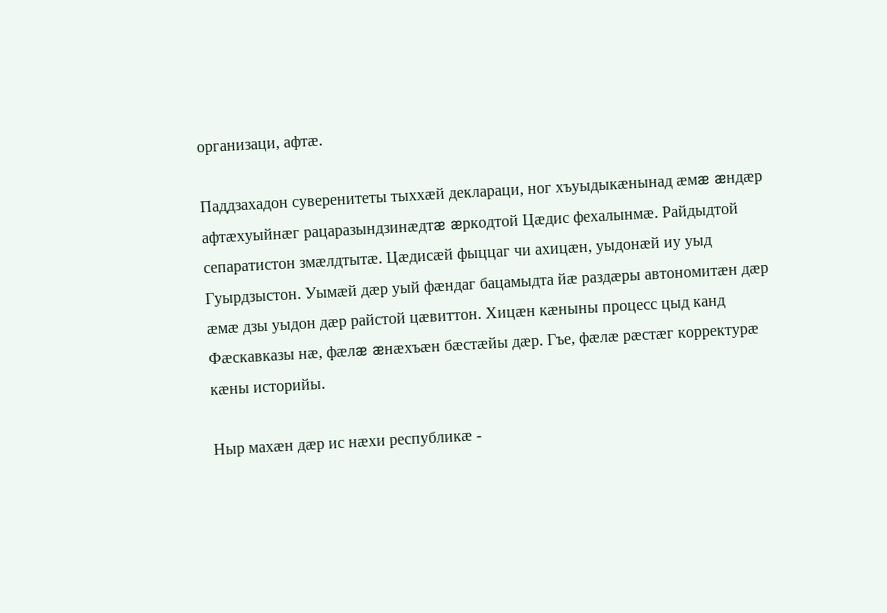организаци, афтæ.

Паддзахадон суверенитеты тыххæй деклараци, ног хъуыдыкæнынад æмæ æндæр афтæхуыйнæг рацаразындзинæдтæ æркодтой Цæдис фехалынмæ. Райдыдтой сепаратистон змæлдтытæ. Цæдисæй фыццаг чи ахицæн, уыдонæй иу уыд Гуырдзыстон. Уымæй дæр уый фæндаг бацамыдта йæ раздæры автономитæн дæр æмæ дзы уыдон дæр райстой цæвиттон. Хицæн кæныны процесс цыд канд Фæскавказы нæ, фæлæ æнæхъæн бæстæйы дæр. Гъе, фæлæ рæстæг корректурæ кæны историйы.

Ныр махæн дæр ис нæхи республикæ -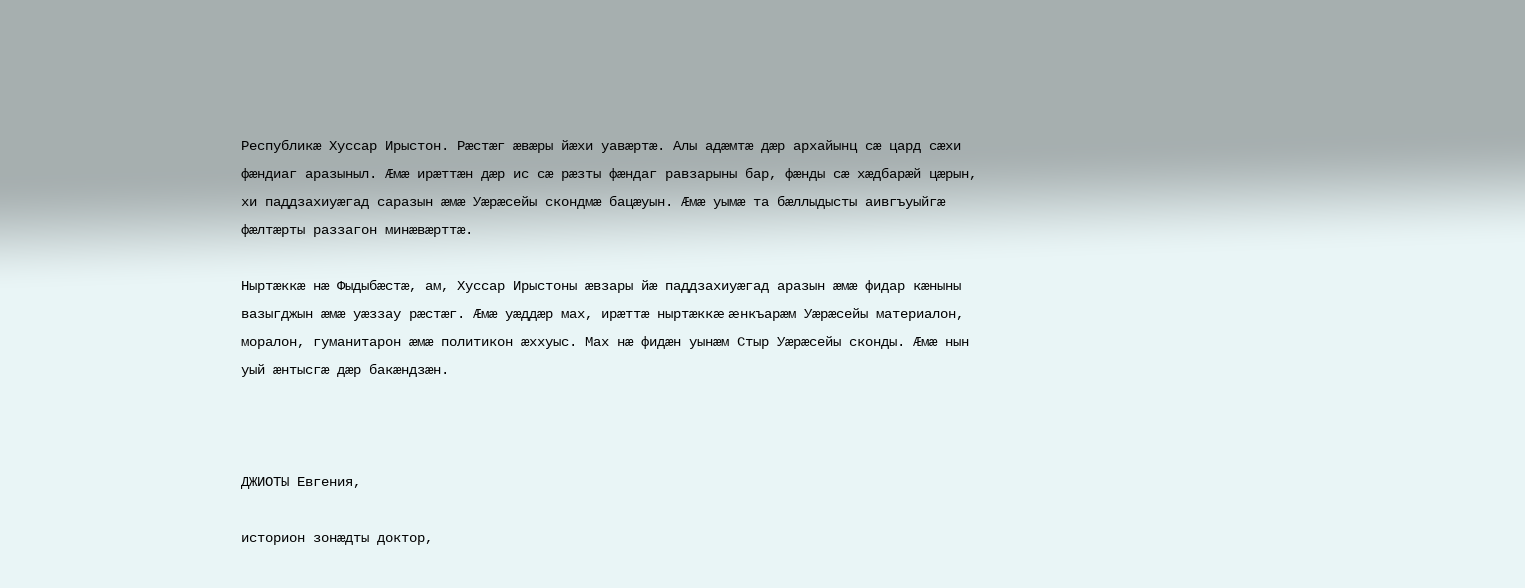Республикæ Хуссар Ирыстон. Рæстæг æвæры йæхи уавæртæ. Алы адæмтæ дæр архайынц сæ цард сæхи фæндиаг аразыныл. Æмæ ирæттæн дæр ис сæ рæзты фæндаг равзарыны бар, фæнды сæ хæдбарæй цæрын, хи паддзахиуæгад саразын æмæ Уæрæсейы скондмæ бацæуын. Æмæ уымæ та бæллыдысты аивгъуыйгæ фæлтæрты раззагон минæвæрттæ.

Ныртæккæ нæ Фыдыбæстæ, ам, Хуссар Ирыстоны æвзары йæ паддзахиуæгад аразын æмæ фидар кæныны вазыгджын æмæ уæззау рæстæг. Æмæ уæддæр мах, ирæттæ ныртæккæ æнкъарæм Уæрæсейы материалон, моралон, гуманитарон æмæ политикон æххуыс. Мах нæ фидæн уынæм Стыр Уæрæсейы сконды. Æмæ нын уый æнтысгæ дæр бакæндзæн.



ДЖИОТЫ Евгения,

историон зонæдты доктор,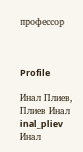профессор



Profile

Инал Плиев, Плиев Инал
inal_pliev
Инал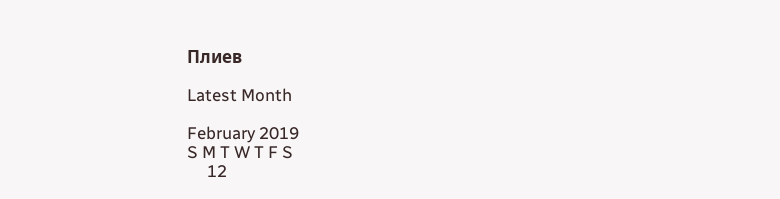Плиев

Latest Month

February 2019
S M T W T F S
     12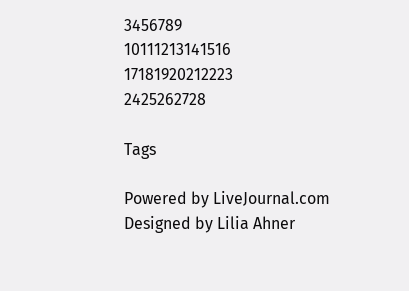3456789
10111213141516
17181920212223
2425262728

Tags

Powered by LiveJournal.com
Designed by Lilia Ahner